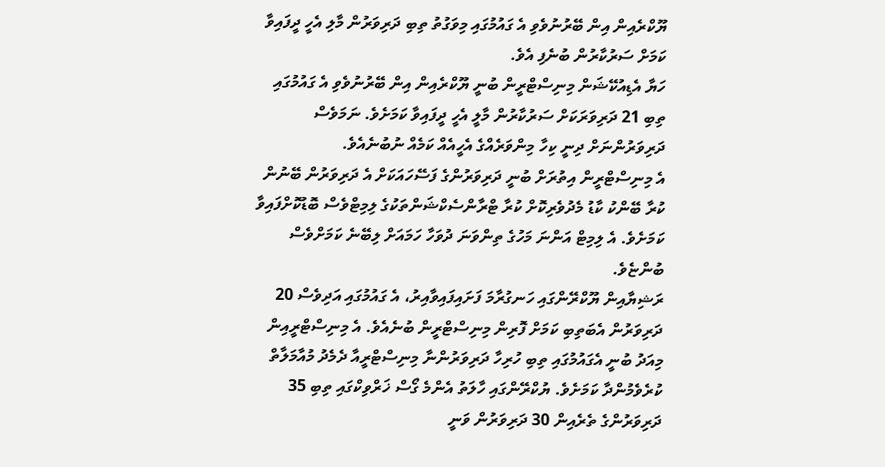ޔޫކްރެއިން އިން ބޭރުނުވެވި އެ ގައުމުގައި މިވަގުތު ތިބި ދަރިވަރުން މާލި އެހީ ދީފައިވާ ކަމަށް ސަރުކާރުން ބުނެފި އެވެ.
ހަޔާ އެޑިއުކޭޝަން މިނިސްޓްރީން ބުނީ ޔޫކްރެއިން އިން ބޭރުނުވެވި އެ ގައުމުގައި ތިބި 21 ދަރިވަރަކަށް ސަރުކާރުން މާލީ އެހީ ދީފައިވާ ކަމަށެވެ. ނަމަވެސް ދަރިވަރުންނަށް ދިނީ ކިހާ މިންވަރެއްގެ އެހީއެއް ކަމެއް ނުބުނެއެވެ.
އެ މިނިސްޓްރީން އިތުރަށް ބުނީ ދަރިވަރުންގެ ފަސޭހައަކަށް އެ ދަރިވަރުން ބޭނުން ކުރާ ބޭންކު ކާޑު މެދުވެރިކޮށް ކުރާ ޓްރާންސެކްޝަންތަކުގެ ލިމިޓްވެސް ބޮޑުކޮށްފައިވާ ކަމަށެވެ. އެ ލިމިޓް އަންނަ މަހުގެ ތިންވަނަ ދުވަހާ ހަމައަށް ލިބޭނެ ކަމަށްވެސް ބުންޏެވެ.
ރަޝިޔާއިން ޔޫކްރޭންގައި ހަނގުރާމަ ފަށައިފައިވާއިރު، އެ ގައުމުގައި އަދިވެސް 20 ދަރިވަރުން އެބަތިބި ކަމަށް ފޮރިން މިނިސްޓްރީން ބުނެއެވެ. އެ މިނިސްޓްރީއިން މިއަދު ބުނީ އެގައުމުގައި ތިބި ހުރިހާ ދަރިވަރުންނާ މިނިސްޓްރީއާ ދެމެދު މުއާމަލާތް ކުރެވެމުންދާ ކަމަށެވެ. ޔުކްރޭންގައި ހާލަތު އެންމެ ގޯސް ޚަރްވިކްގައި ތިބި 35 ދަރިވަރުންގެ ތެރެއިން 30 ދަރިވަރުން ވަނީ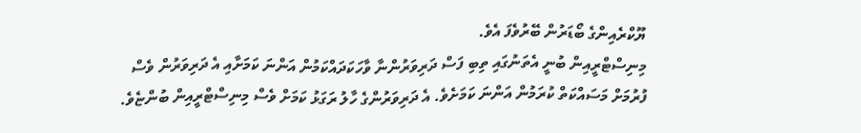ޔޫކްރެއިންގެ ބޯޑަރުން ބޭރުވެފަ އެވެ.
މިނިސްޓްރީއިން ބުނީ އެތަނުގައި ތިބި ފަސް ދަރިވަރުންނާ ވާހަކަދައްކަމުން އަންނަ ކަމަށާއި އެ ދަރިވަރުން ވެސް ފުރުމަށް މަސައްކަތް ކުރަމުން އަންނަ ކަމަށެވެ. އެ ދަރިވަރުންގެ ހާލު ރަގަޅު ކަމަށް ވެސް މިނިސްޓްރީއިން ބުންޏެވެ.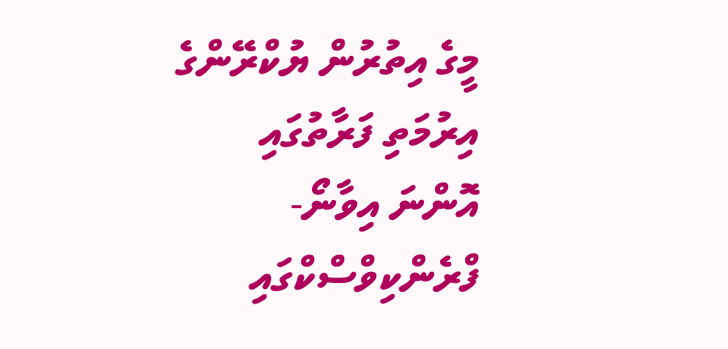މީގެ އިތުރުން ޔުކްރޭންގެ އިރުމަތި ފަރާތުގައި އޮންނަ އިވާނޯ-ފްރެންކިވްސްކްގައި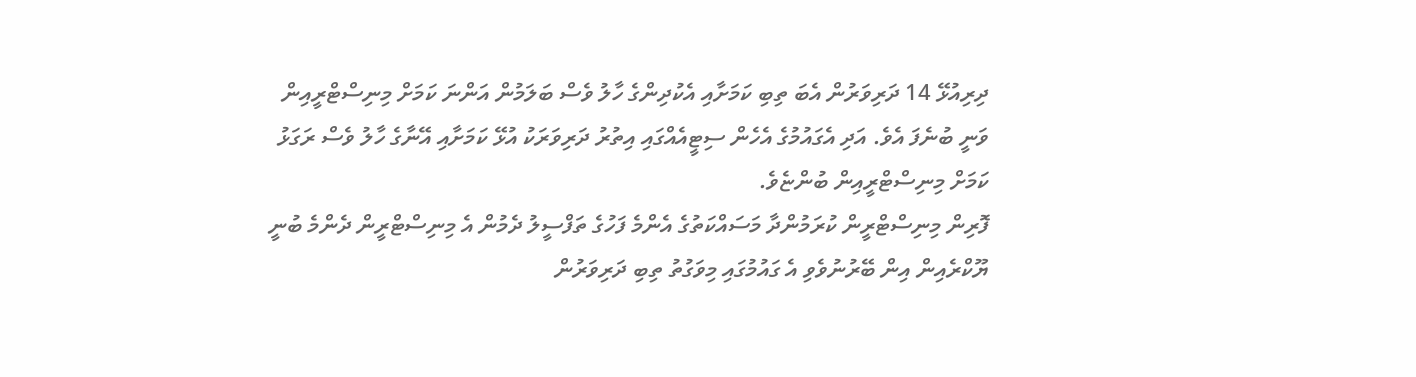ދިރިއުޅޭ 14 ދަރިވަރުން އެބަ ތިބި ކަމަށާއި އެކުދިންގެ ހާލު ވެސް ބަލަމުން އަންނަ ކަމަށް މިނިސްޓްރީއިން ވަނީ ބުނެފަ އެވެ. އަދި އެގައުމުގެ އެހެން ސިޓީއެއްގައި އިތުރު ދަރިވަރަކު އުޅޭ ކަމަށާއި އޭނާގެ ހާލު ވެސް ރަގަޅު ކަމަށް މިނިސްޓްރީއިން ބުންޏެވެ.
ފޮރިން މިނިސްޓްރީން ކުރަމުންދާ މަސައްކަތުގެ އެންމެ ފަހުގެ ތަފްސީލު ދެމުން އެ މިނިސްޓްރީން ދެންމެ ބުނީ ޔޫކްރެއިން އިން ބޭރުނުވެވި އެ ގައުމުގައި މިވަގުތު ތިބި ދަރިވަރުން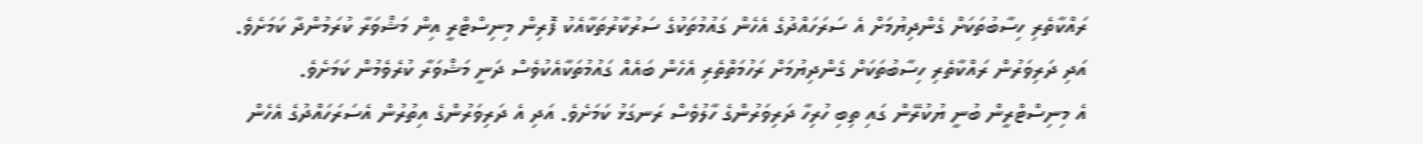ރައްކާތެރި ހިސާބުތަކަށް ގެންދިޔުމަށް އެ ސަރަހައްދުގެ އެހެން ގައުމުތަކުގެ ސަރުކާރުތަކާއެކު ފޮރިން މިނިސްޓްރީ އިން މަޝްވަރާ ކުރަމުންދާ ކަމަށެވެ. އަދި ދަރިވަރުން ރައްކާތެރި ހިސާބުތަކަށް ގެންދިޔުމަށް ރަހުމަތްތެރި އެހެން ބައެއް ގައުމުތަކާއެކުވެސް ދަނީ މަޝްވަރާ ކުރެވެމުން ކަމަށެވެ.
އެ މިނިސްޓްރީން ބުނީ ޔުކުރޭން ގައި ތިބި ހުރިހާ ދަރިވަރުންގެ ހާލުވެސް ރަނގަޅު ކަމަށެވެ. އަދި އެ ދަރިވަރުންގެ އިތުރުން އެސަރަހައްދުގެ އެހެން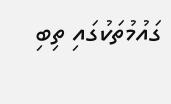ގައުމުތަކުގައި ތިބި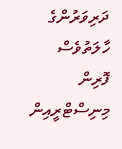ދަރިވަރުންގެ ހާލަތުވެސް ފޮރިން މިނިސްޓްރީއިން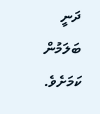ދަނީ ބަލަމުން ކަމަށެވެ.